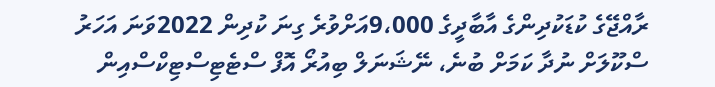ރާއްޖޭގެ ކުޑަކުދިންގެ އާބާދީގެ 9،000އަށްވުރެ ގިނަ ކުދިން 2022ވަނަ އަހަރު ސްކޫލަށް ނުދާ ކަމަށް ބުނެ، ނޭޝަނަލް ބިއުރޯ އޮފް ސްޓެޓިސްޓިކްސްއިން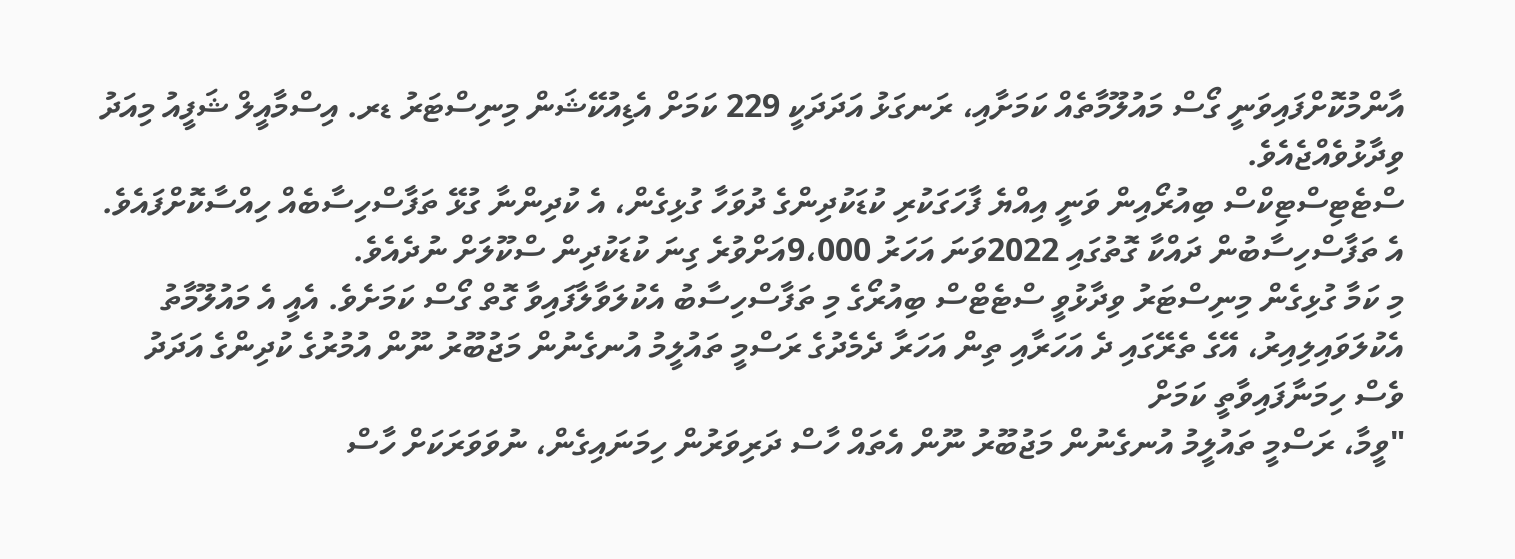އާންމުކޮށްފައިވަނީ ގޯސް މައުލޫމާތެއް ކަމަށާއި، ރަނގަޅު އަދަދަކީ 229 ކަމަށް އެޑިއުކޭޝަން މިނިސްޓަރު ޑރ. އިސްމާއީލް ޝަފީއު މިއަދު ވިދާޅުވެއްޖެއެވެ.
ސްޓެޓިސްޓިކްސް ބިއުރޯއިން ވަނީ އިއްޔެ ފާހަގަކުރި ކުޑަކުދިންގެ ދުވަހާ ގުޅިގެން، އެ ކުދިންނާ ގުޅޭ ތަފާސްހިސާބެއް ހިއްސާކޮށްފައެވެ.
އެ ތަފާސްހިސާބުން ދައްކާ ގޮތުގައި 2022ވަނަ އަހަރު 9،000އަށްވުރެ ގިނަ ކުޑަކުދިން ސްކޫލަށް ނުދެއެވެ.
މި ކަމާ ގުޅިގެން މިނިސްޓަރު ވިދާޅުވީ ސްޓެޓްސް ބިއުރޯގެ މި ތަފާސްހިސާބު އެކުލަވާލާފައިވާ ގޮތް ގޯސް ކަމަށެވެ. އެއީ އެ މައުލޫމާތު އެކުލަވައިލިއިރު، އޭގެ ތެރޭގައި ދެ އަހަރާއި ތިން އަހަރާ ދެމެދުގެ ރަސްމީ ތައުލީމު އުނގެނުން މަޖުބޫރު ނޫން އުމުރުގެ ކުދިންގެ އަދަދު ވެސް ހިމަނާފައިވާތީ ކަމަށް
"ވީމާ، ރަސްމީ ތައުލީމު އުނގެނުން މަޖުބޫރު ނޫން އެތައް ހާސް ދަރިވަރުން ހިމަނައިގެން، ނުވަވަރަކަށް ހާސް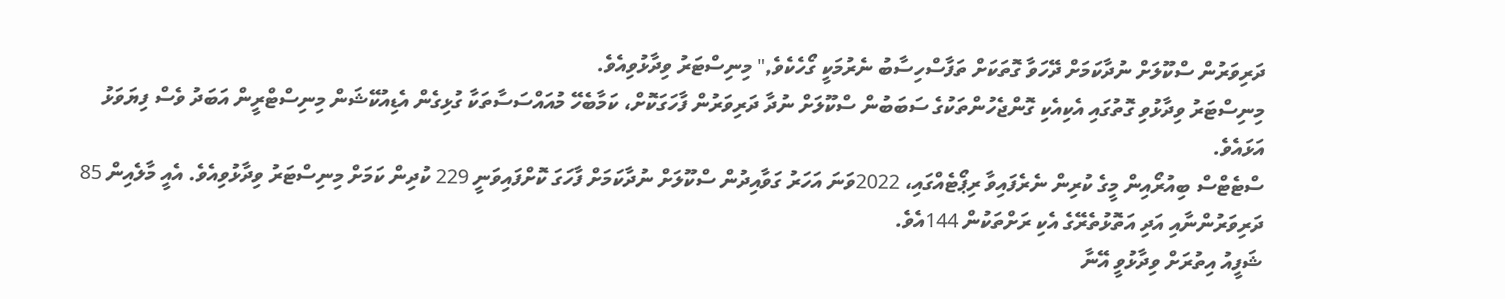ދަރިވަރުން ސްކޫލަށް ނުދާކަމަށް ދޭހަވާ ގޮތަކަށް ތަފާސްހިސާބު ނެރުމަކީ ގޯހެކެވެ," މިނިސްޓަރު ވިދާޅުވިއެވެ.
މިނިސްޓަރު ވިދާޅުވި ގޮތުގައި އެކިއެކި ގޮންޖެހުންތަކުގެ ސަބަބުން ސްކޫލަށް ނުދާ ދަރިވަރުން ފާހަގަކޮށް، ކަމާބެހޭ މުއައްސަސާތަކާ ގުޅިގެން އެޑިއުކޭޝަން މިނިސްޓްރީން އަބަދު ވެސް ފިޔަވަޅު އަޅައެވެ.
ސްޓެޓްސް ބިއުރޯއިން މީގެ ކުރިން ނެރެފައިވާ ރިޕޯޓެއްގައި، 2022ވަނަ އަހަރު ގަވާއިދުން ސްކޫލަށް ނުދާކަމަށް ފާހަގަ ކޮށްފައިވަނީ 229 ކުދިން ކަމަށް މިނިސްޓަރު ވިދާޅުވިއެވެ. އެއީ މާލެއިން 85 ދަރިވަރުންނާއި އަދި އަތޮޅުތެރޭގެ އެކި ރަށްތަކުން 144އެވެ.
ޝަފީއު އިތުރަށް ވިދާޅުވީ އޭނާ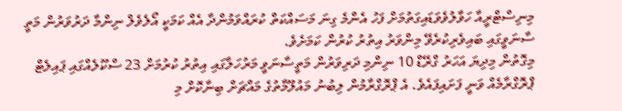މިނިސްޓްރީއާ ހަވާލުވެވަޑައިގަތުމަށް ފަހު އެންމެ ގިނަ މަސައްކަތް ކުރައްވަމުންދާ އެއް ކަމަކީ އޯލެވެލް ނިންމާ ދަރުވަރުން މަތީ ސާނަވީގައި ބައިވެރިކުރެވޭ މިންވަރު އިތުރު ކުރުން ކަމަށެވެ.
މިގޮތުން މިދިޔަ އަހަރު ގްރޭޑް 10 ނިންމި ދަރިވަރުން މަތީސާނަވީ މަރުހަލާގައި އިތުރު ކުރުމަށް 23 ސްކޫލެއްގައި ޕައިލެޓް ޕްރޮގްރާމެއް ވަނީ ފަށައިފައެވެ. އެ ޕްރޮގްރާމުން ލިބުނު މައުލޫމާތުގެ މައްޗަށް ބިނާކޮށް މި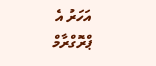އަހަރު އެ ޕްރޮގްރާމް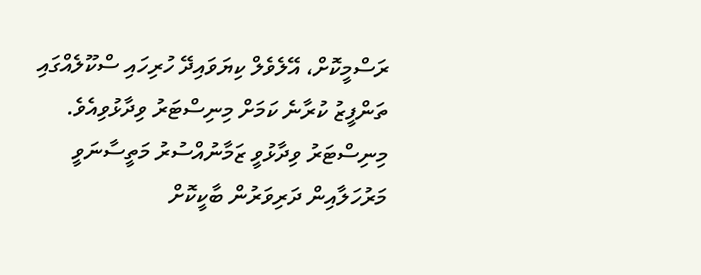ރަސްމީކޮށް، އޭލެވެލް ކިޔަވައިދޭ ހުރިހައި ސްކޫލެއްގައި ތަންފީޒު ކުރާނެ ކަމަށް މިނިސްޓަރު ވިދާޅުވިއެވެ.
މިނިސްޓަރު ވިދާޅުވީ ޒަމާނުއްސުރު މަތީސާނަވީ މަރުހަލާއިން ދަރިވަރުން ބާކީކޮށް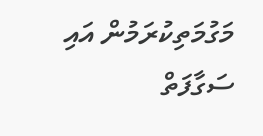މަގުމަތިކުރަމުން އައި ސަގާފަތް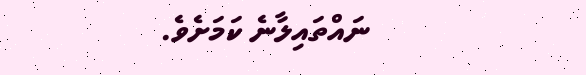ނައްތައިލާނެ ކަމަށެވެ.